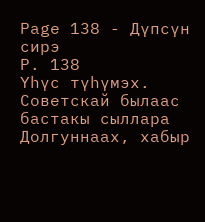Page 138 - Дүпсүн сирэ
P. 138
Үһүс түһүмэх.
Советскай былаас
бастакы сыллара
Долгуннаах, хабыр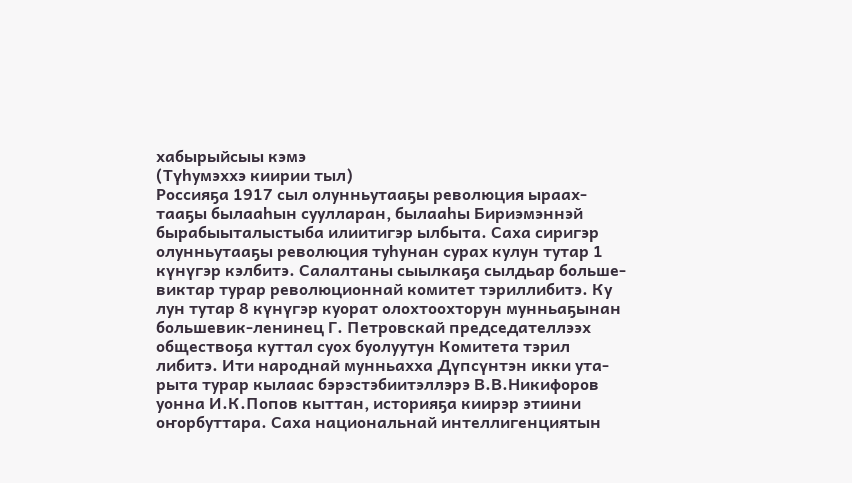хабырыйсыы кэмэ
(Түһумэххэ киирии тыл)
Россияҕа 1917 сыл олунньутааҕы революция ыраах-
тааҕы былааһын суулларан, былааһы Бириэмэннэй
бырабыыталыстыба илиитигэр ылбыта. Саха сиригэр
олунньутааҕы революция туһунан сурах кулун тутар 1
күнүгэр кэлбитэ. Салалтаны сыылкаҕа сылдьар больше-
виктар турар революционнай комитет тэриллибитэ. Ку
лун тутар 8 күнүгэр куорат олохтоохторун мунньаҕынан
большевик-ленинец Г. Петровскай председателлээх
обществоҕа куттал суох буолуутун Комитета тэрил
либитэ. Ити народнай мунньахха Дүпсүнтэн икки ута-
рыта турар кылаас бэрэстэбиитэллэрэ В.В.Никифоров
уонна И.К.Попов кыттан, историяҕа киирэр этиини
оҥорбуттара. Саха национальнай интеллигенциятын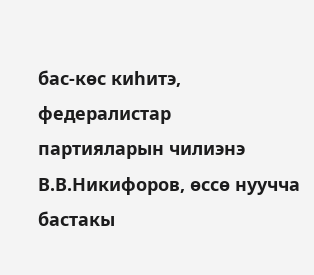бас-көс киһитэ, федералистар партияларын чилиэнэ
В.В.Никифоров, өссө нуучча бастакы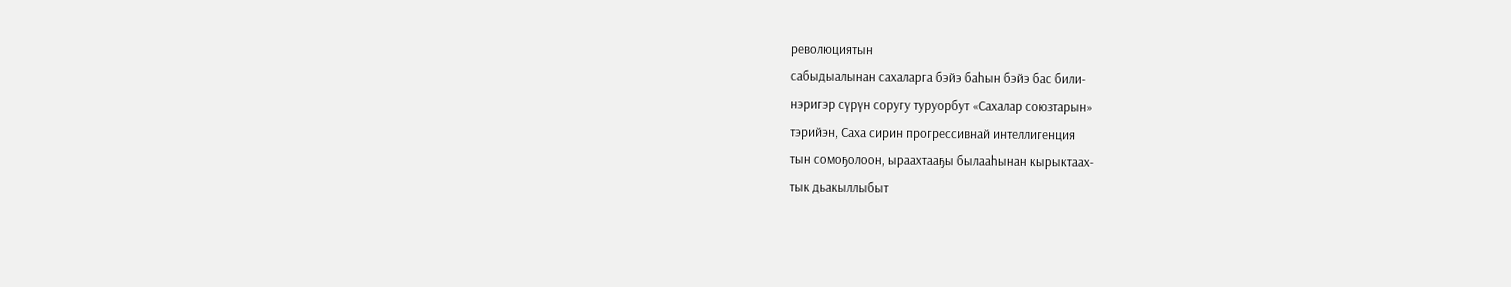революциятын
сабыдыалынан сахаларга бэйэ баһын бэйэ бас били-
нэригэр сүрүн соругу туруорбут «Сахалар союзтарын»
тэрийэн, Саха сирин прогрессивнай интеллигенция
тын сомоҕолоон, ыраахтааҕы былааһынан кырыктаах-
тык дьакыллыбыт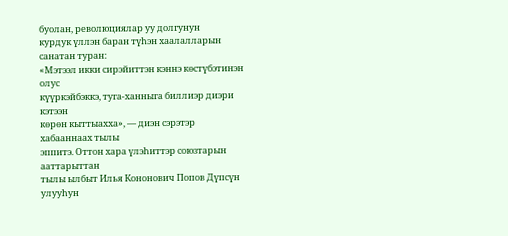буолан, революциялар уу долгунун
курдук үллэн баран түһэн хаалалларын санатан туран:
«Мэтээл икки сирэйиттэн кэннэ көстүбэтинэн олус
күүркэйбэккэ, туга-ханныга биллиэр диэри кэтээн
көрөн кыттыахха», — диэн сэрэтэр хабааннаах тылы
эппитэ. Оттон хара үлэһиттэр союзтарын ааттарыттан
тылы ылбыт Илья Кононович Попов Дүпсүн улууһун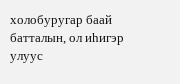холобуругар баай батталын, ол иһигэр улуус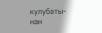кулубаты-
нан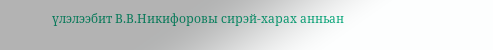үлэлээбит В.В.Никифоровы сирэй-харах анньан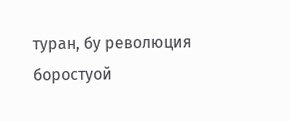туран, бу революция боростуой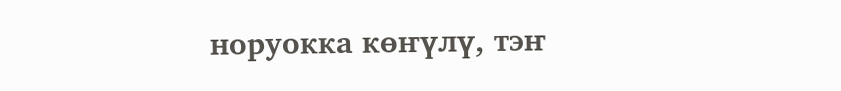норуокка көҥүлү, тэҥ